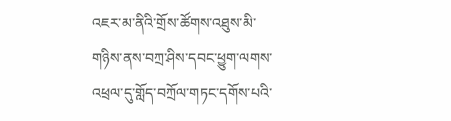འཇར་མ་ནིའི་གྲོས་ཚོགས་འཐུས་མི་གཉིས་ནས་བཀྲ་ཤིས་དབང་ཕྱུག་ལགས་འཕྲལ་དུ་གློད་བཀྲོལ་གཏང་དགོས་པའི་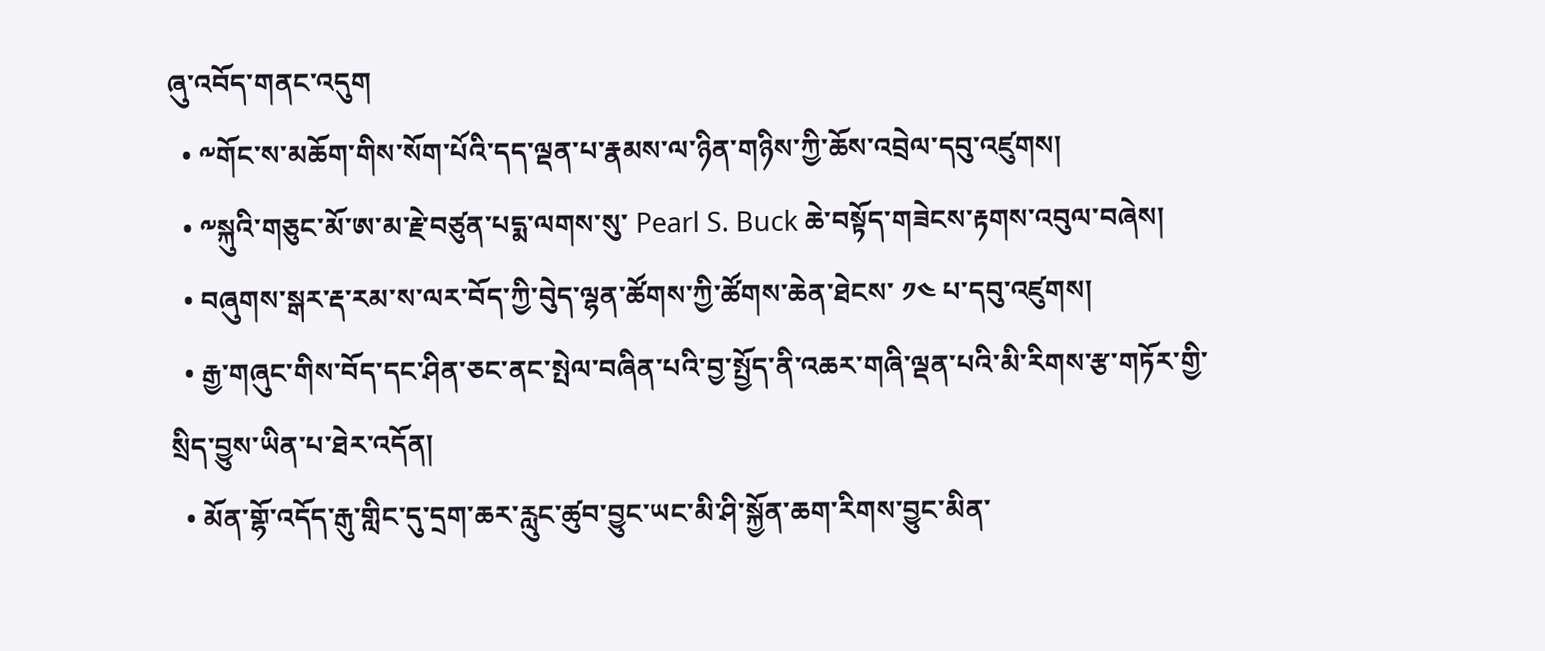ཞུ་འབོད་གནང་འདུག
  • ༸གོང་ས་མཆོག་གིས་སོག་པོའི་དད་ལྡན་པ་རྣམས་ལ་ཉིན་གཉིས་ཀྱི་ཆོས་འབྲེལ་དབུ་འཛུགས།
  • ༸སྐུའི་གཅུང་མོ་ཨ་མ་རྗེ་བཙུན་པདྨ་ལགས་སུ་ Pearl S. Buck ཆེ་བསྟོད་གཟེངས་རྟགས་འབུལ་བཞེས།
  • བཞུགས་སྒར་རྡ་རམ་ས་ལར་བོད་ཀྱི་བེུད་ལྷན་ཚོགས་ཀྱི་ཚོགས་ཆེན་ཐེངས་ ༡༤ པ་དབུ་འཛུགས།
  • རྒྱ་གཞུང་གིས་བོད་དང་ཤིན་ཅང་ནང་སྤེལ་བཞིན་པའི་བྱ་སྤྱོད་ནི་འཆར་གཞི་ལྡན་པའི་མི་རིགས་རྩ་གཏོར་གྱི་སྲིད་བྱུས་ཡིན་པ་ཐེར་འདོན།
  • མོན་གྷོ་འདོད་རྒུ་གླིང་དུ་དྲག་ཆར་རླུང་ཚུབ་བྱུང་ཡང་མི་ཤི་སྐྱོན་ཆག་རིགས་བྱུང་མིན་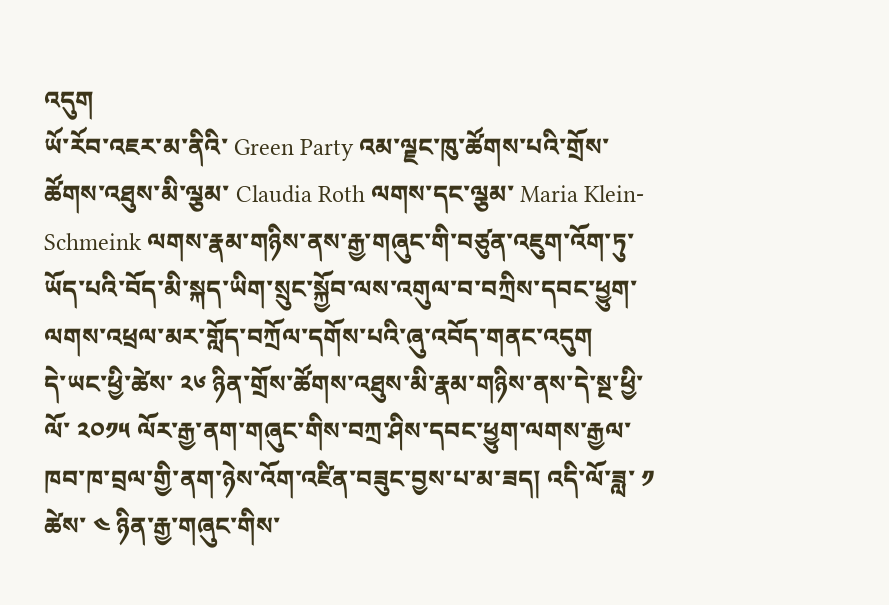འདུག
ཡོ་རོབ་འཇར་མ་ནིའི་ Green Party འམ་ལྗང་ཁུ་ཚོགས་པའི་གྲོས་ཚོགས་འཐུས་མི་ལྕམ་ Claudia Roth ལགས་དང་ལྕམ་ Maria Klein-Schmeink ལགས་རྣམ་གཉིས་ནས་རྒྱ་གཞུང་གི་བཙུན་འཇུག་འོག་ཏུ་ཡོད་པའི་བོད་མི་སྐད་ཡིག་སྲུང་སྐྱོབ་ལས་འགུལ་བ་བཀྲིས་དབང་ཕྱུག་ལགས་འཕྲལ་མར་གློད་བཀྲོལ་དགོས་པའི་ཞུ་འབོད་གནང་འདུག
དེ་ཡང་ཕྱི་ཚེས་ ༢༦ ཉིན་གྲོས་ཚོགས་འཐུས་མི་རྣམ་གཉིས་ནས་དེ་སྔ་ཕྱི་ལོ་ ༢༠༡༥ ལོར་རྒྱ་ནག་གཞུང་གིས་བཀྲ་ཤིས་དབང་ཕྱུག་ལགས་རྒྱལ་ཁབ་ཁ་བྲལ་གྱི་ནག་ཉེས་འོག་འཛིན་བཟུང་བྱས་པ་མ་ཟད། འདི་ལོ་ཟླ་ ༡ ཚེས་ ༤ ཉིན་རྒྱ་གཞུང་གིས་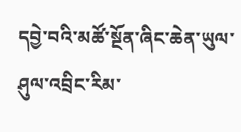དབྱེ་བའི་མཚོ་སྔོན་ཞིང་ཆེན་ཡུལ་ཤུལ་འབྲིང་རིམ་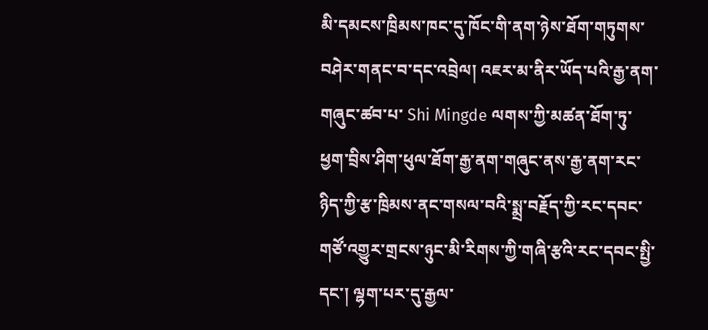མི་དམངས་ཁྲིམས་ཁང་དུ་ཁོང་གི་ནག་ཉེས་ཐོག་གཏུགས་བཤེར་གནང་བ་དང་འབྲེལ། འཇར་མ་ནིར་ཡོད་པའི་རྒྱ་ནག་གཞུང་ཚབ་པ་ Shi Mingde ལགས་ཀྱི་མཚན་ཐོག་ཏུ་ཕྱག་བྲིས་ཤིག་ཕུལ་ཐོག་རྒྱ་ནག་གཞུང་ནས་རྒྱ་ནག་རང་ཉིད་ཀྱི་རྩ་ཁྲིམས་ནང་གསལ་བའི་སྨྲ་བརྗོད་ཀྱི་རང་དབང་གཙོ་འགྱུར་གྲངས་ཉུང་མི་རིགས་ཀྱི་གཞི་རྩའི་རང་དབང་སྤྱི་དང་། ལྷག་པར་དུ་རྒྱལ་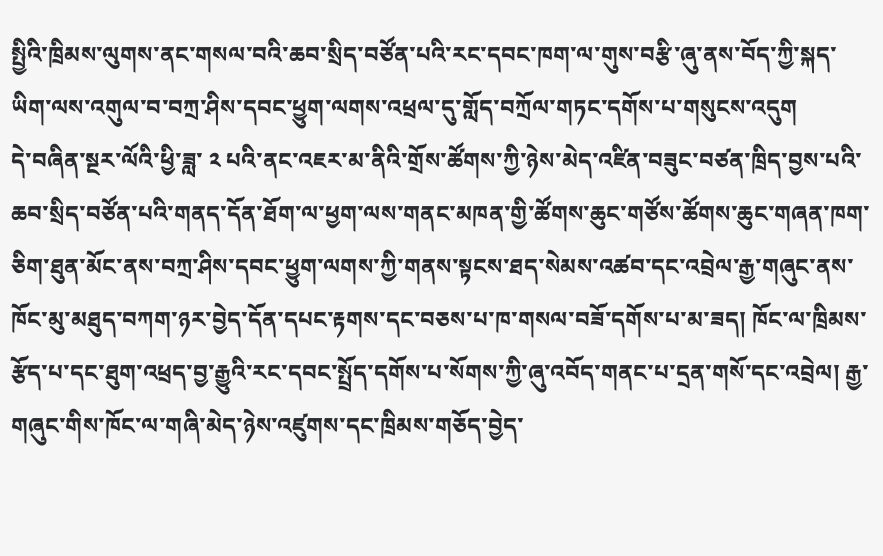སྤྱིའི་ཁྲིམས་ལུགས་ནང་གསལ་བའི་ཆབ་སྲིད་བཙོན་པའི་རང་དབང་ཁག་ལ་གུས་བརྩི་ཞུ་ནས་བོད་ཀྱི་སྐད་ཡིག་ལས་འགུལ་བ་བཀྲ་ཤིས་དབང་ཕྱུག་ལགས་འཕྲལ་དུ་གློད་བཀྲོལ་གཏང་དགོས་པ་གསུངས་འདུག
དེ་བཞིན་སྔར་ལོའི་ཕྱི་ཟླ་ ༢ པའི་ནང་འཇར་མ་ནིའི་གྲོས་ཚོགས་ཀྱི་ཉེས་མེད་འཛིན་བཟུང་བཙན་ཁྲིད་བྱས་པའི་ཆབ་སྲིད་བཙོན་པའི་གནད་དོན་ཐོག་ལ་ཕྱག་ལས་གནང་མཁན་གྱི་ཚོགས་ཆུང་གཙོས་ཚོགས་ཆུང་གཞན་ཁག་ཅིག་ཐུན་མོང་ནས་བཀྲ་ཤིས་དབང་ཕྱུག་ལགས་ཀྱི་གནས་སྟངས་ཐད་སེམས་འཚབ་དང་འབྲེལ་རྒྱ་གཞུང་ནས་ཁོང་མུ་མཐུད་བཀག་ཉར་བྱེད་དོན་དཔང་རྟགས་དང་བཅས་པ་ཁ་གསལ་བཟོ་དགོས་པ་མ་ཟད། ཁོང་ལ་ཁྲིམས་རྩོད་པ་དང་ཐུག་འཕྲད་བྱ་རྒྱུའི་རང་དབང་སྤྲོད་དགོས་པ་སོགས་ཀྱི་ཞུ་འབོད་གནང་པ་དྲན་གསོ་དང་འབྲེལ། རྒྱ་གཞུང་གིས་ཁོང་ལ་གཞི་མེད་ཉེས་འཛུགས་དང་ཁྲིམས་གཅོད་བྱེད་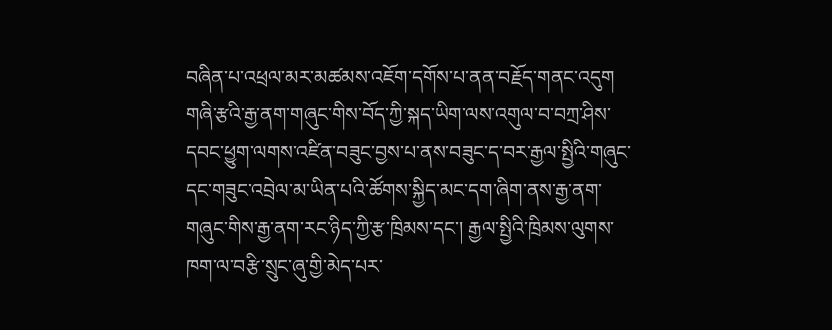བཞིན་པ་འཕྲལ་མར་མཚམས་འཇོག་དགོས་པ་ནན་བརྗོད་གནང་འདུག
གཞི་རྩའི་རྒྱ་ནག་གཞུང་གིས་བོད་ཀྱི་སྐད་ཡིག་ལས་འགུལ་བ་བཀྲ་ཤིས་དབང་ཕྱུག་ལགས་འཛིན་བཟུང་བྱས་པ་ནས་བཟུང་ད་བར་རྒྱལ་སྤྱིའི་གཞུང་དང་གཟུང་འབྲེལ་མ་ཡིན་པའི་ཚོགས་སྐྱིད་མང་དག་ཞིག་ནས་རྒྱ་ནག་གཞུང་གིས་རྒྱ་ནག་རང་ཉིད་ཀྱི་རྩ་ཁྲིམས་དང་། རྒྱལ་སྤྱིའི་ཁྲིམས་ལུགས་ཁག་ལ་བརྩི་སྲུང་ཞུ་གྱི་མེད་པར་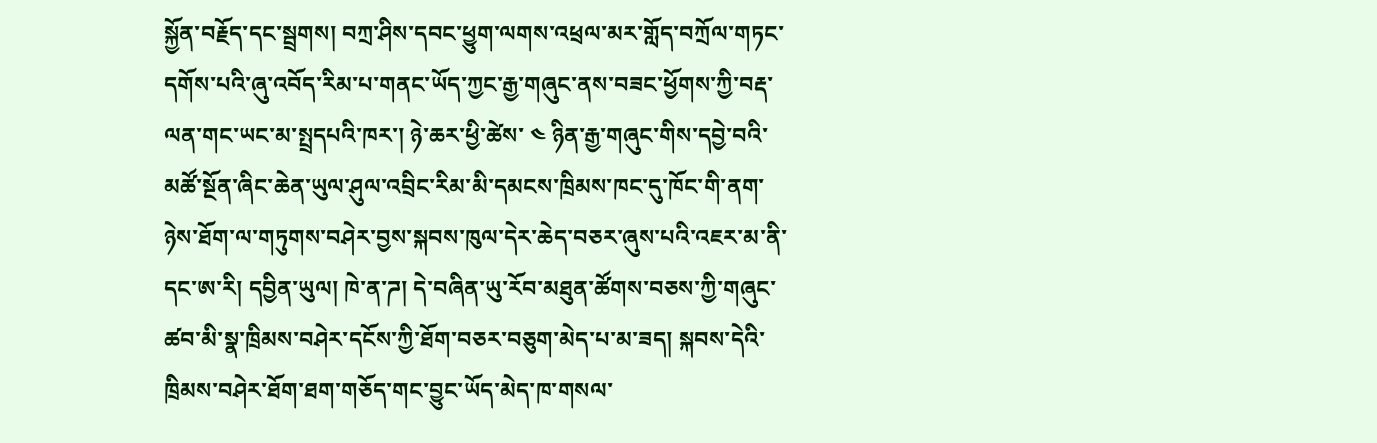སྐྱོན་བརྗོད་དང་སྦྲགས། བཀྲ་ཤིས་དབང་ཕྱུག་ལགས་འཕྲལ་མར་གློད་བཀྲོལ་གཏང་དགོས་པའི་ཞུ་འབོད་རིམ་པ་གནང་ཡོད་ཀྱང་རྒྱ་གཞུང་ནས་བཟང་ཕྱོགས་ཀྱི་བརྡ་ལན་གང་ཡང་མ་སྤྲདཔའི་ཁར་། ཉེ་ཆར་ཕྱི་ཚེས་ ༤ ཉིན་རྒྱ་གཞུང་གིས་དབྱེ་བའི་མཚོ་སྔོན་ཞིང་ཆེན་ཡུལ་ཤུལ་འབྲིང་རིམ་མི་དམངས་ཁྲིམས་ཁང་དུ་ཁོང་གི་ནག་ཉེས་ཐོག་ལ་གཏུགས་བཤེར་བྱས་སྐབས་ཁུལ་དེར་ཆེད་བཅར་ཞུས་པའི་འཇར་མ་ནི་དང་ཨ་རི། དབྱིན་ཡུལ། ཁེ་ན་ཌ། དེ་བཞིན་ཡུ་རོབ་མཐུན་ཚོགས་བཅས་ཀྱི་གཞུང་ཚབ་མི་སྣ་ཁྲིམས་བཤེར་དངོས་ཀྱི་ཐོག་བཅར་བཅུག་མེད་པ་མ་ཟད། སྐབས་དེའི་ཁྲིམས་བཤེར་ཐོག་ཐག་གཅོད་གང་བྱུང་ཡོད་མེད་ཁ་གསལ་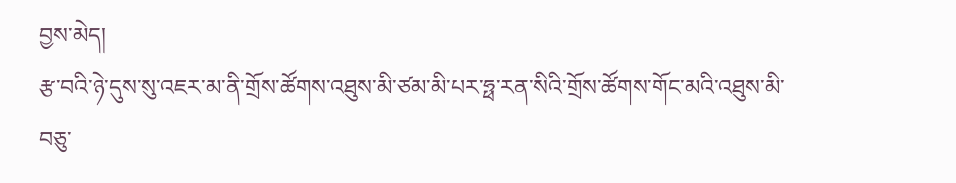བྱས་མེད།
རྩ་བའི་ཉེ་དུས་སུ་འཇར་མ་ནི་གྲོས་ཚོགས་འཐུས་མི་ཙམ་མི་པར་ཧྥ་རན་སིའི་གྲོས་ཚོགས་གོང་མའི་འཐུས་མི་བཅུ་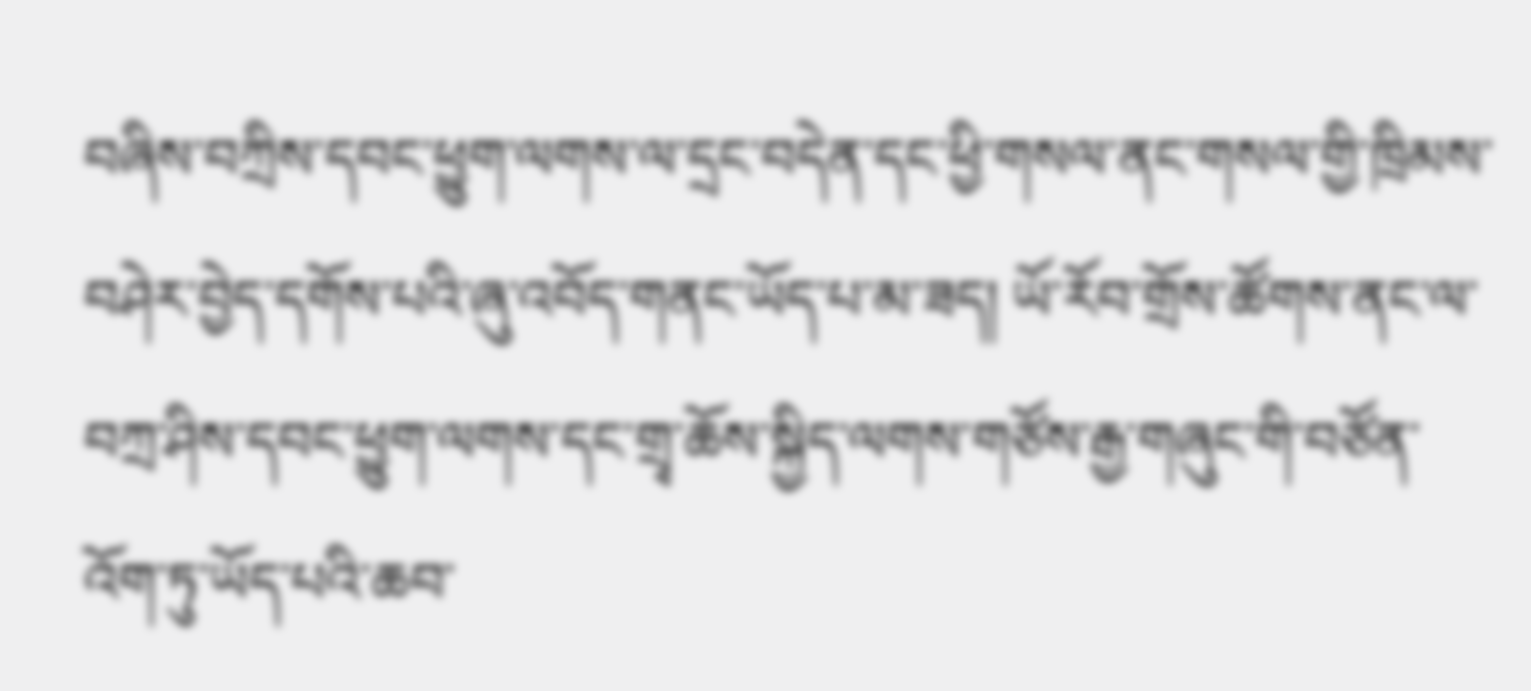བཞིས་བཀྲིས་དབང་ཕྱུག་ལགས་ལ་དྲང་བདེན་དང་ཕྱི་གསལ་ནང་གསལ་གྱི་ཁྲིམས་བཤེར་བྱེད་དགོས་པའི་ཞུ་འབོད་གནང་ཡོད་པ་མ་ཟད། ཡོ་རོབ་གྲོས་ཚོགས་ནང་ལ་བཀྲ་ཤིས་དབང་ཕྱུག་ལགས་དང་གྲྭ་ཆོས་སྐྱིད་ལགས་གཙོས་རྒྱ་གཞུང་གི་བཙོན་འོག་ཏུ་ཡོད་པའི་ཆབ་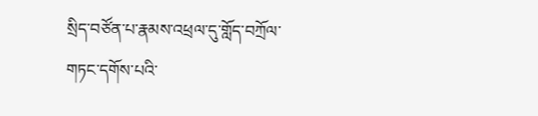སྲིད་བཙོན་པ་རྣམས་འཕྲལ་དུ་གློད་བཀྲོལ་གཏང་དགོས་པའི་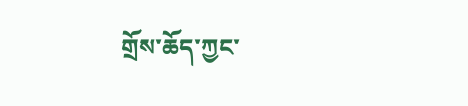གྲོས་ཆོད་ཀྱང་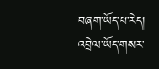བཞག་ཡོད་པ་རེད།
འབྲེལ་ཡོད་གསར་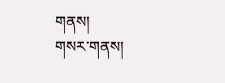གནས།
གསར་གནས།